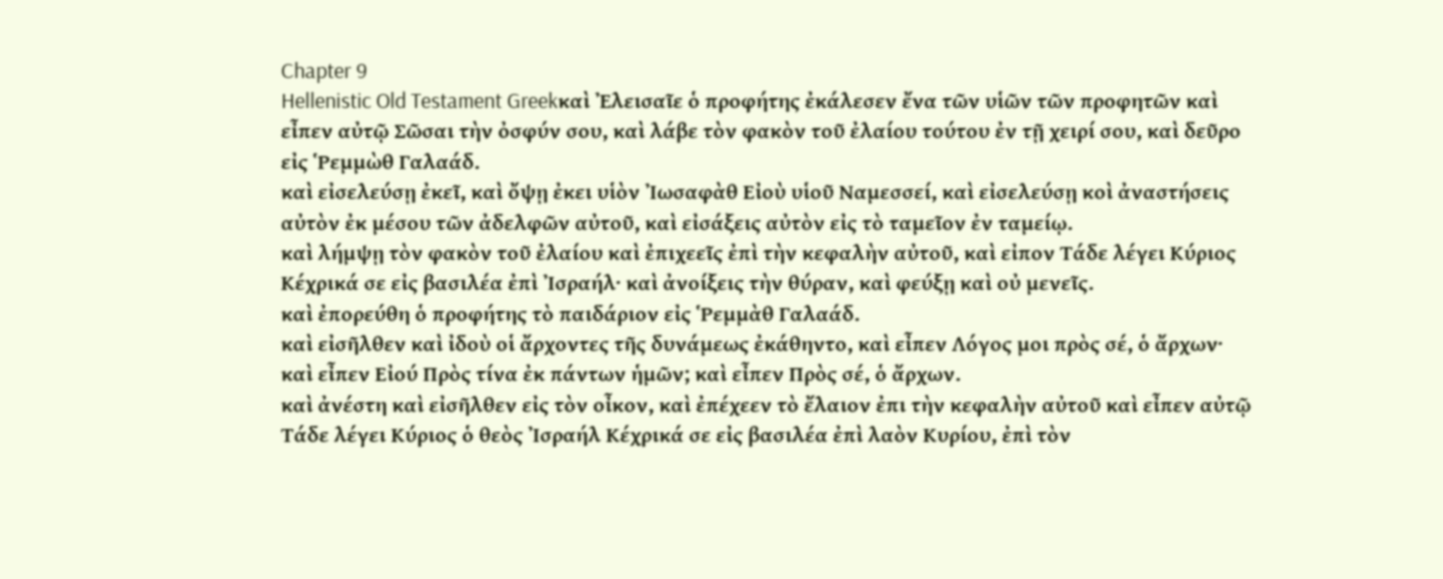Chapter 9
Hellenistic Old Testament Greekκαὶ Ἐλεισαῖε ὁ προφήτης ἐκάλεσεν ἔνα τῶν υἱῶν τῶν προφητῶν καὶ εἶπεν αὐτῷ Σῶσαι τὴν ὀσφύν σου, καὶ λάβε τὸν φακὸν τοῦ ἐλαίου τούτου ἐν τῇ χειρί σου, καὶ δεῦρο εἰς Ῥεμμὼθ Γαλαάδ.
καὶ εἰσελεύσῃ ἐκεῖ, καὶ ὄψῃ ἐκει υἱὸν Ἰωσαφὰθ Εἰοὺ υἱοῦ Ναμεσσεί, καὶ εἰσελεύσῃ κοὶ ἀναστήσεις αὐτὸν ἐκ μέσου τῶν ἀδελφῶν αὐτοῦ, καὶ εἰσάξεις αὐτὸν εἰς τὸ ταμεῖον ἐν ταμείῳ.
καὶ λήμψῃ τὸν φακὸν τοῦ ἐλαίου καὶ ἐπιχεεῖς ἐπὶ τὴν κεφαλὴν αὐτοῦ, καὶ εἰπον Τάδε λέγει Κύριος Κέχρικά σε εἰς βασιλέα ἐπὶ Ἰσραήλ· καὶ ἀνοίξεις τὴν θύραν, καὶ φεύξῃ καὶ οὐ μενεῖς.
καὶ ἐπορεύθη ὁ προφήτης τὸ παιδάριον εἰς Ῥεμμὰθ Γαλαάδ.
καὶ εἰσῆλθεν καὶ ἰδοὺ οἱ ἄρχοντες τῆς δυνάμεως ἐκάθηντο, καὶ εἶπεν Λόγος μοι πρὸς σέ, ὁ ἄρχων· καὶ εἶπεν Εἰού Πρὸς τίνα ἐκ πάντων ἡμῶν; καὶ εἶπεν Πρὸς σέ, ὁ ἄρχων.
καὶ ἀνέστη καὶ εἰσῆλθεν εἰς τὸν οἶκον, καὶ ἐπέχεεν τὸ ἔλαιον ἐπι τὴν κεφαλὴν αὐτοῦ καὶ εἶπεν αὐτῷ Τάδε λέγει Κύριος ὁ θεὸς Ἰσραήλ Κέχρικά σε εἰς βασιλέα ἐπὶ λαὸν Κυρίου, ἐπὶ τὸν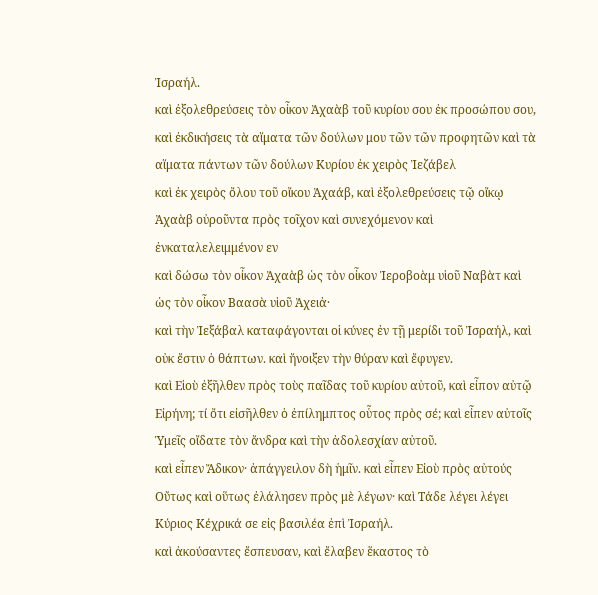Ἰσραήλ.
καὶ ἐξολεθρεύσεις τὸν οἶκον Ἀχαὰβ τοῦ κυρίου σου ἐκ προσώπου σου, καὶ ἐκδικήσεις τὰ αἵματα τῶν δούλων μου τῶν τῶν προφητῶν καὶ τὰ αἵματα πάντων τῶν δούλων Κυρίου ἐκ χειρὸς Ἰεζάβελ
καὶ ἐκ χειρὸς ὄλου τοῦ οἴκου Ἀχαάβ, καὶ ἐξολεθρεύσεις τῷ οἴκῳ Ἀχαὰβ οὐροῦντα πρὸς τοῖχον καὶ συνεχόμενον καὶ ἐνκαταλελειμμένον εν
καὶ δώσω τὸν οἶκον Ἀχαὰβ ὡς τὸν οἶκον Ἰεροβοὰμ υἱοῦ Ναβὰτ καὶ ὡς τὸν οἶκον Βαασὰ υἱοῦ Ἀχειἀ·
καὶ τὴν Ἰεξάβαλ καταφάγονται οἱ κύνες ἐν τῇ μερίδι τοῦ Ἰσραήλ, καὶ οὐκ ἔστιν ὁ θάπτων. καὶ ἤνοιξεν τὴν θύραν καὶ ἔφυγεν.
καὶ Εἱοὺ ἐξῆλθεν πρὸς τοὺς παῖδας τοῦ κυρίου αὐτοῦ, καὶ εἶπον αὐτῷ Εἰρήνη; τί ὄτι εἰσῆλθεν ὁ ἐπίλημπτος οὗτος πρὸς σέ; καὶ εἶπεν αὐτοῖς Ὑμεῖς οἴδατε τὸν ἄνδρα καὶ τὴν ἀδολεσχίαν αὐτοῦ.
καὶ εἶπεν Ἄδικον· ἀπάγγειλον δὴ ἡμῖν. καὶ εἶπεν Εἰοὺ πρὸς αὐτούς Οὔτως καὶ οὕτως ἐλάλησεν πρὸς μὲ λέγων· καὶ Τάδε λέγει λέγει Κύριος Κέχρικά σε εἰς βασιλέα ἐπὶ Ἰσραήλ.
καὶ ἀκούσαντες ἔσπευσαν, καὶ ἔλαβεν ἕκαστος τὸ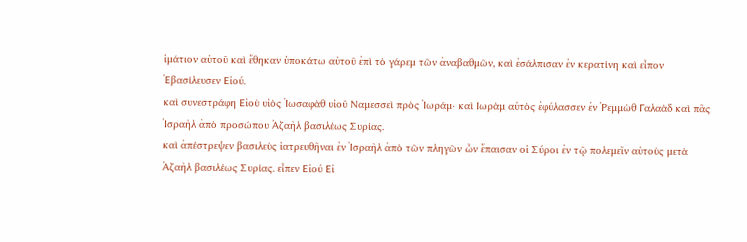ἱμάτιον αὐτοῦ καὶ ἔθηκαν ὑποκάτω αὐτοῦ ἐπὶ τὸ γάρεμ τῶν ἀναβαθμῶν, καὶ ἐσάλπισαν ἐν κερατίνη καὶ εἶπον Ἐβασίλευσεν Εἰού.
καὶ συνεστράφη Εἰοὺ υἱὸς Ἰωσαφὰθ υἱοῦ Ναμεσσεὶ πρὸς Ἰωράμ· καὶ Ιωρὰμ αὐτὸς ἐφύλασσεν ἐν Ῥεμμὼθ Γαλαὰδ καὶ πᾶς Ἰσραὴλ ἀπὸ προσώπου Ἁζαὴλ βασιλέως Συρίας.
καὶ ἀπέστρεψεν βασιλεὺς ἰατρευθῆναι ἐν Ἰσραὴλ ἀπὸ τῶν πληγῶν ὦν ἔπαισαν οἱ Σύροι ἐν τῷ πολεμεῖν αὐτοὺς μετὰ Ἁζαὴλ βασιλέως Συρίας. εἶπεν Εἰού Εἰ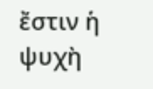ἔστιν ἡ ψυχὴ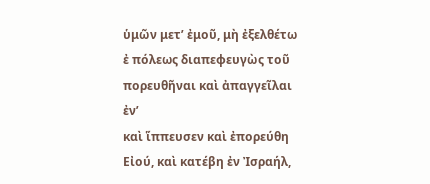ὑμῶν μετ’ ἐμοῦ, μὴ ἐξελθέτω ἐ πόλεως διαπεφευγὼς τοῦ πορευθῆναι καὶ ἀπαγγεῖλαι ἐν’
καὶ ἵππευσεν καὶ ἐπορεύθη Εἰού, καὶ κατέβη ἐν Ἰσραήλ,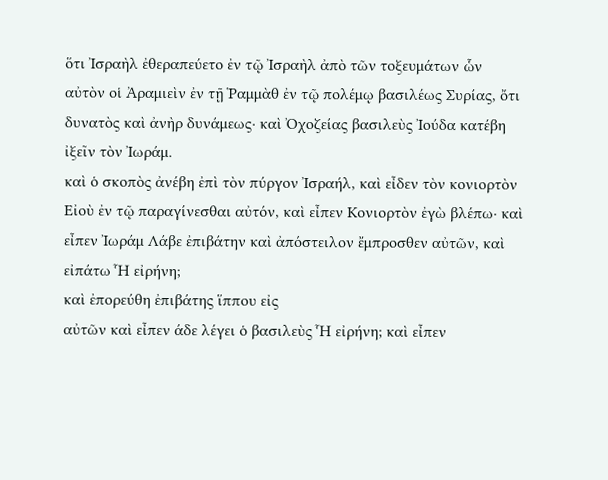ὅτι Ἰσραὴλ ἐθεραπεύετο ἐν τῷ Ἰσραὴλ ἀπὸ τῶν τοξευμάτων ὧν αὐτὸν οἱ Ἀραμιεὶν ἐν τῇ Ῥαμμὰθ ἐν τῷ πολέμῳ βασιλέως Συρίας, ὄτι δυνατὸς καὶ ἀνὴρ δυνάμεως· καὶ Ὀχοζείας βασιλεὺς Ἰούδα κατέβη ἰξεῖν τὸν Ἰωράμ.
καὶ ὁ σκοπὸς ἀνέβη ἐπὶ τὸν πύργον Ἰσραήλ, καὶ εἶδεν τὸν κονιορτὸν Εἰοὺ ἐν τῷ παραγίνεσθαι αὐτόν, καὶ εἶπεν Κονιορτὸν ἐγὼ βλέπω· καὶ εἶπεν Ἰωράμ Λάβε ἐπιβάτην καὶ ἀπόστειλον ἔμπροσθεν αὐτῶν, καὶ εἰπάτω Ἧ εἰρήνη;
καὶ ἐπορεύθη ἐπιβάτης ἵππου εἰς
αὐτῶν καὶ εἶπεν άδε λέγει ὁ βασιλεὺς Ἧ εἰρήνη; καὶ εἶπεν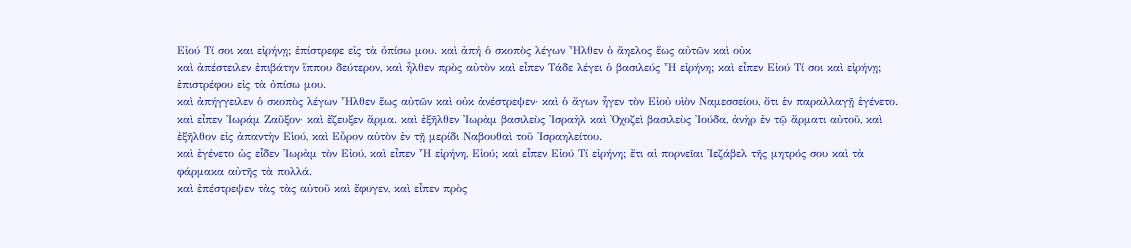Εἰού Τί σοι και εἰρήνῃ; ἐπίστρεφε εἰς τὰ ὀπίσω μου. καὶ ἀπή ὁ σκοπὸς λέγων Ἦλθεν ὁ ἄηελος ἕως αὐτῶν καὶ οὐκ
καὶ ἀπέστειλεν ἐπιβάτην ἵππου δεύτερον, καὶ ἦλθεν πρὸς αὐτὸν καὶ εἶπεν Τάδε λέγει ὁ βασιλεύς Ἧ εἰρήνη; καὶ εἶπεν Εἰού Τί σοι καὶ εἰρήνῃ; ἐπιστρέφου εἰς τὰ ὀπίσω μου.
καὶ ἀπήγγειλεν ὁ σκοπὸς λέγων Ἧλθεν ἕως αὐτῶν καὶ οὐκ ἀνέστρεψεν· καὶ ὁ ἄγων ἦγεν τὸν Εἰοὐ υἱὸν Ναμεσσείου, ὄτι ἐν παραλλαγῇ ἐγένετο.
καὶ εἶπεν Ἰωράμ Ζαῦξον· καὶ ἔζευξεν ἄρμα. καὶ ἐξῆλθεν Ἰωρὰμ βασιλεὺς Ἰσραὴλ καὶ Ὀχοζεὶ βασιλεὺς Ἰούδα, ἀνὴρ ἐν τῷ ἄρματι αὐτοῦ, καὶ ἐξῆλθον εἰς ἀπαντὴν Εἱού, καὶ Εὖρον αὐτὸν ἐν τῇ μερίδι Ναβουθαὶ τοῦ Ἰσραηλείτου.
καὶ ἐγένετο ὡς εἶδεν Ἰωρὰμ τὸν Εἰού, καὶ εἶπεν Ἧ εἰρήνη, Εἰού; καὶ εἶπεν Εἰού Τί εἰρήνη; ἔτι αἱ πορνεῖαι Ἰεζάβελ τῆς μητρός σου καὶ τὰ φάρμακα αὐτῆς τὰ πολλά.
καὶ ἐπέστρεψεν τὰς τὰς αὐτοῦ καὶ ἔφυγεν, καὶ εἶπεν πρὸς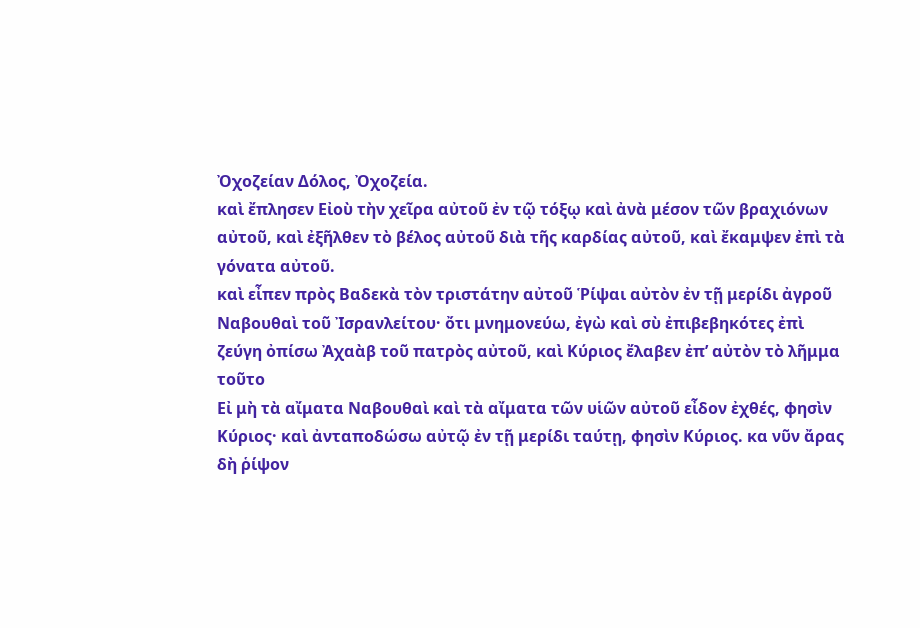Ὀχοζείαν Δόλος, Ὀχοζεία.
καὶ ἔπλησεν Εἰοὺ τὴν χεῖρα αὐτοῦ ἐν τῷ τόξῳ καὶ ἀνὰ μέσον τῶν βραχιόνων αὐτοῦ, καὶ ἐξῆλθεν τὸ βέλος αὐτοῦ διὰ τῆς καρδίας αὐτοῦ, καὶ ἔκαμψεν ἐπὶ τὰ γόνατα αὐτοῦ.
καὶ εἶπεν πρὸς Βαδεκὰ τὸν τριστάτην αὐτοῦ Ῥίψαι αὐτὸν ἐν τῇ μερίδι ἀγροῦ Ναβουθαὶ τοῦ Ἰσρανλείτου· ὄτι μνημονεύω, ἐγὼ καὶ σὺ ἐπιβεβηκότες ἐπὶ ζεύγη ὀπίσω Ἀχαὰβ τοῦ πατρὸς αὐτοῦ, καὶ Κύριος ἔλαβεν ἐπ’ αὐτὸν τὸ λῆμμα τοῦτο
Εἰ μὴ τὰ αἴματα Ναβουθαὶ καὶ τὰ αἴματα τῶν υἱῶν αὐτοῦ εἶδον ἐχθές, φησὶν Κύριος· καὶ ἀνταποδώσω αὐτῷ ἐν τῇ μερίδι ταύτῃ, φησὶν Κύριος. κα νῦν ἄρας δὴ ῥίψον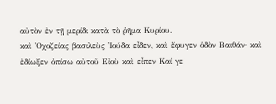αὐτὸν ἐν τῇ μερίδι κατὰ τὸ ῥῆμα Κυρίου.
καὶ Ὀχοζείας βασιλεὺς Ἰούδα εἶδεν, καὶ ἔφυγεν ὁδὸν Βαιθάν· καὶ ἐδίωξεν ὀπίσω αὐτοῦ Εἰοὺ καὶ εἶπεν Καί γε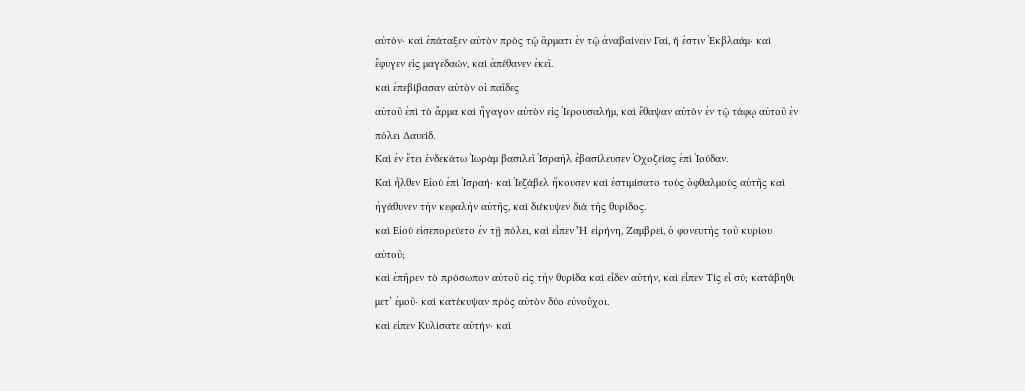αὐτόν· καὶ ἐπάταξεν αὐτὸν πρὸς τῷ ἅρματι ἐν τῷ ἀναβαίνειν Γαί, ἥ ἐστιν Ἐκβλαάμ· καὶ ἔφυγεν εἰς μαγεδαών, καὶ ἀπέθανεν ἐκεῖ.
καὶ ἐπεβίβασαν αὐτὸν οἱ παῖδες
αὐτοῦ ἐπὶ τὸ ἄρμα καὶ ἤγαγον αὐτὸν εἰς Ἰερουσαλήμ, καὶ ἔθαψαν αὐτὸν ἐν τῷ τάφῳ αὐτοῦ ἐν πόλει Δαυείδ.
Καὶ ἐν ἔτει ἑνδεκάτω Ἰωρὰμ βασιλεῖ Ἰσραὴλ ἐβασίλευσεν Ὀχοζείας ἐπὶ Ἰούδαν.
Καὶ ἦλθεν Εἰοὺ ἐπὶ Ἰσραή· καὶ Ἰεζάβελ ἤκουσεν καὶ ἐστιμίσατο τοὺς ὀφθαλμοὺς αὐτῆς καὶ ἠγάθυνεν τὴν κεφαλὴν αὐτῆς, καὶ διέκυψεν διὰ τῆς θυρίδος.
καὶ Εἰοὺ εἰσεπορεύετο ἐν τῇ πόλει, καὶ εἶπεν Ἧ εἰρήνη, Ζαμβρεί, ὁ φονευτὴς τοῦ κυρίου αὐτοῦ;
καὶ ἐπῆρεν τὸ πρόσωπον αὐτοῦ εἰς τὴν θυρίδα καὶ εἶδεν αὐτήν, καὶ εἶπεν Τίς εἶ σύ; κατάβηθι μετ’ ἐμοῦ· καὶ κατέκυψαν πρὸς αὐτὸν δύο εὐνοῦχοι.
καὶ εἰπεν Κυλίσατε αὐτήν· καὶ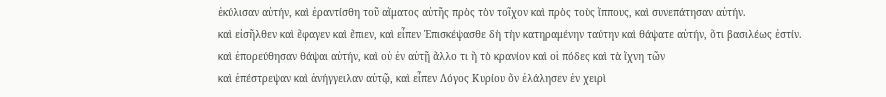ἐκύλισαν αὐτήν, καὶ ἐραντίσθη τοῦ αἵματος αὐτῆς πρὸς τὸν τοῖχον καὶ πρὸς τοὺς ἵππους, καὶ συνεπάτησαν αὐτήν.
καὶ εἰσῆλθεν καὶ ἔφαγεν καὶ ἔπιεν, καὶ εἶπεν Ἐπισκέψασθε δὴ τὴν κατηραμένην ταύτην καὶ θάψατε αὐτήν, ὅτι βασιλέως ἐστίν.
καὶ ἐπορεύθησαν θάψαι αὐτήν, καὶ οὐ ἐν αὐτῇ ἄλλο τι ἢ τὸ κρανίον καὶ οἱ πόδες καὶ τὰ ἴχνη τῶν
καὶ ἐπέστρεψαν καὶ ἀνήγγειλαν αὐτῷ, καὶ εἶπεν Λόγος Κυρίου ὄν ἐλάλησεν ἐν χειρὶ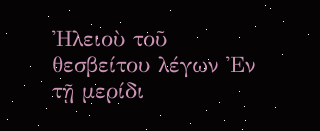Ἠλειοὺ τοῦ θεσβείτου λέγων Ἐν τῇ μερίδι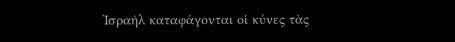Ἰσραὴλ καταφάγονται οἱ κύνες τὰς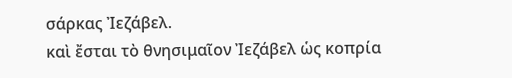σάρκας Ἰεζάβελ.
καὶ ἔσται τὸ θνησιμαῖον Ἰεζάβελ ὡς κοπρία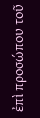ἐπὶ προσώπου τοῦ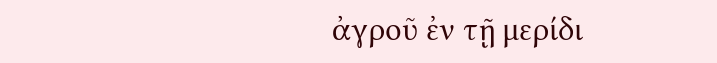ἀγροῦ ἐν τῇ μερίδι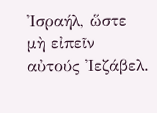Ἰσραήλ, ὥστε μὴ εἰπεῖν αὐτούς Ἰεζάβελ.